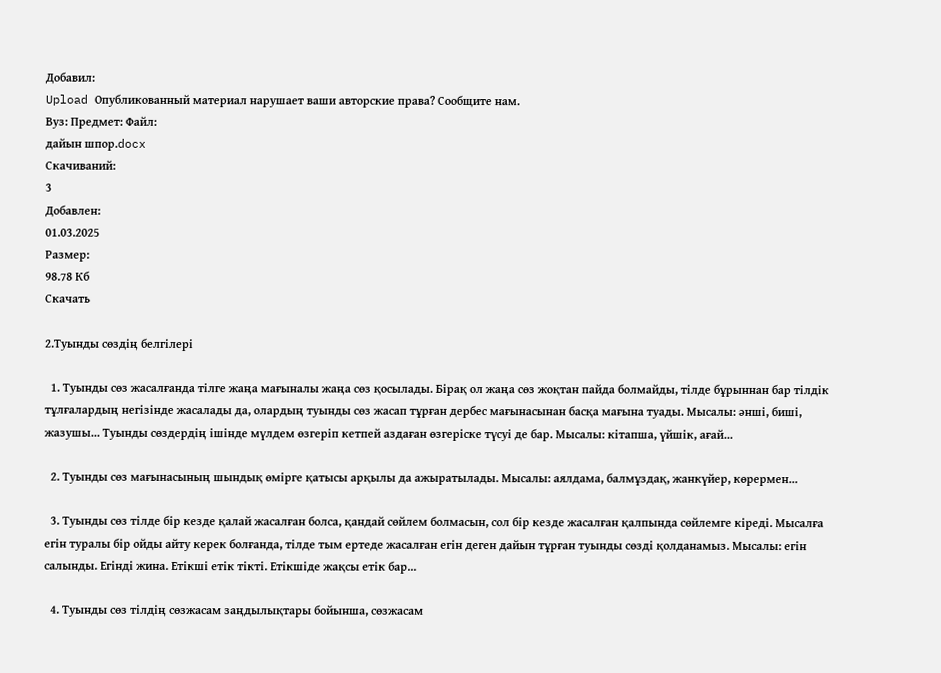Добавил:
Upload Опубликованный материал нарушает ваши авторские права? Сообщите нам.
Вуз: Предмет: Файл:
дайын шпор.docx
Скачиваний:
3
Добавлен:
01.03.2025
Размер:
98.78 Кб
Скачать

2.Туынды сөздің белгілері

  1. Туынды сөз жасалғанда тілге жаңа мағыналы жаңа сөз қосылады. Бірақ ол жаңа сөз жоқтан пайда болмайды, тілде бұрыннан бар тілдік тұлғалардың негізінде жасалады да, олардың туынды сөз жасап тұрған дербес мағынасынан басқа мағына туады. Мысалы: әнші, биші, жазушы... Туынды сөздердің ішінде мүлдем өзгеріп кетпей аздаған өзгеріске түсуі де бар. Мысалы: кітапша, үйшік, ағай...

  2. Туынды сөз мағынасының шындық өмірге қатысы арқылы да ажыратылады. Мысалы: аялдама, балмұздақ, жанкүйер, көрермен...

  3. Туынды сөз тілде бір кезде қалай жасалған болса, қандай сөйлем болмасын, сол бір кезде жасалған қалпында сөйлемге кіреді. Мысалға егін туралы бір ойды айту керек болғанда, тілде тым ертеде жасалған егін деген дайын тұрған туынды сөзді қолданамыз. Мысалы: егін салынды. Егінді жина. Етікші етік тікті. Етікшіде жақсы етік бар...

  4. Туынды сөз тілдің сөзжасам заңдылықтары бойынша, сөзжасам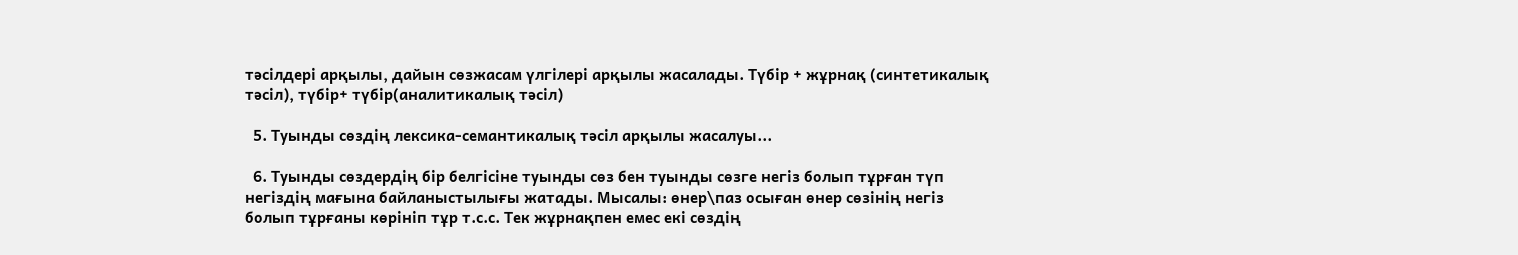тәсілдері арқылы, дайын сөзжасам үлгілері арқылы жасалады. Түбір + жұрнақ (синтетикалық тәсіл), түбір+ түбір(аналитикалық тәсіл)

  5. Туынды сөздің лексика-семантикалық тәсіл арқылы жасалуы...

  6. Туынды сөздердің бір белгісіне туынды сөз бен туынды сөзге негіз болып тұрған түп негіздің мағына байланыстылығы жатады. Мысалы: өнер\паз осыған өнер сөзінің негіз болып тұрғаны көрініп тұр т.с.с. Тек жұрнақпен емес екі сөздің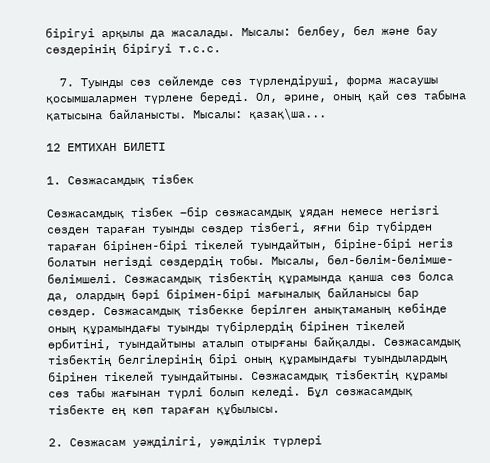бірігуі арқылы да жасалады. Мысалы: белбеу, бел және бау сөздерінің бірігуі т.с.с.

  7. Туынды сөз сөйлемде сөз түрлендіруші, форма жасаушы қосымшалармен түрлене береді. Ол, әрине, оның қай сөз табына қатысына байланысты. Мысалы: қазақ\ша...

12 ЕМТИХАН БИЛЕТІ

1. Сөзжасамдық тізбек

Сөзжасамдық тізбек –бір сөзжасамдық ұядан немесе негізгі сөзден тараған туынды сөздер тізбегі, яғни бір түбірден тараған бірінен-бірі тікелей туындайтын, біріне-бірі негіз болатын негізді сөздердің тобы. Мысалы, бөл-бөлім-бөлімше-бөлімшелі. Сөзжасамдық тізбектің құрамында қанша сөз болса да, олардың бәрі бірімен-бірі мағыналық байланысы бар сөздер. Сөзжасамдық тізбекке берілген анықтаманың көбінде оның құрамындағы туынды түбірлердің бірінен тікелей өрбитіні, туындайтыны аталып отырғаны байқалды. Сөзжасамдық тізбектің белгілерінің бірі оның құрамындағы туындылардың бірінен тікелей туындайтыны. Сөзжасамдық тізбектің құрамы сөз табы жағынан түрлі болып келеді. Бұл сөзжасамдық тізбекте ең көп тараған құбылысы.

2. Сөзжасам уәжділігі, уәжділік түрлері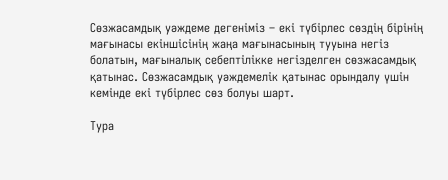Сөзжасамдық уәждеме дегеніміз – екі түбірлес сөздің бірінің мағынасы екіншісінің жаңа мағынасының тууына негіз болатын, мағыналық себептілікке негізделген сөзжасамдық қатынас. Сөзжасамдық уәждемелік қатынас орындалу үшін кемінде екі түбірлес сөз болуы шарт.

Тура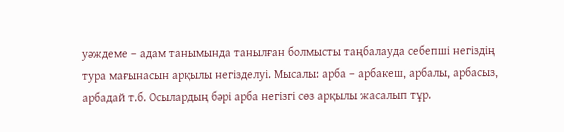уәждеме – адам танымында танылған болмысты таңбалауда себепші негіздің тура мағынасын арқылы негізделуі. Мысалы: арба – арбакеш, арбалы, арбасыз, арбадай т.б. Осылардың бәрі арба негізгі сөз арқылы жасалып тұр.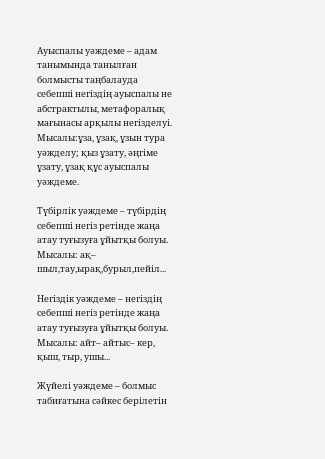Ауыспалы уәждеме – адам танымында танылған болмысты таңбалауда себепші негіздің ауыспалы не абстрактылы, метафоралық мағынасы арқылы негізделуі. Мысалы:ұза, ұзақ, ұзын тура уәжделу; қыз ұзату, әңгіме ұзату, ұзақ құс ауыспалы уәждеме.

Түбірлік уәждеме – түбірдің себепші негіз ретінде жаңа атау туғызуға ұйытқы болуы. Мысалы: ақ– шыл,тау,ырақ,бурыл,пейіл...

Негіздік уәждеме – негіздің себепші негіз ретінде жаңа атау туғызуға ұйытқы болуы. Мысалы: айт– айтыс– кер, қыш, тыр, ушы...

Жүйелі уәждеме – болмыс табиғатына сәйкес берілетін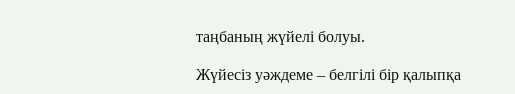таңбаның жүйелі болуы.

Жүйесіз уәждеме – белгілі бір қалыпқа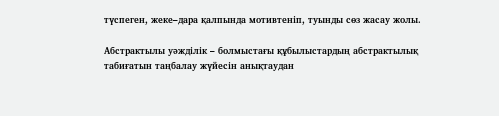түспеген, жеке–дара қалпында мотивтеніп, туынды сөз жасау жолы.

Абстрактылы уәжділік – болмыстағы құбылыстардың абстрактылық табиғатын таңбалау жүйесін анықтаудан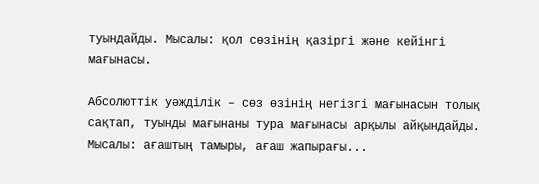туындайды. Мысалы: қол сөзінің қазіргі және кейінгі мағынасы.

Абсолюттік уәжділік – сөз өзінің негізгі мағынасын толық сақтап, туынды мағынаны тура мағынасы арқылы айқындайды. Мысалы: ағаштың тамыры, ағаш жапырағы...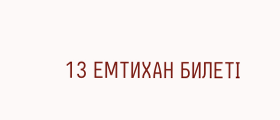13 ЕМТИХАН БИЛЕТІ